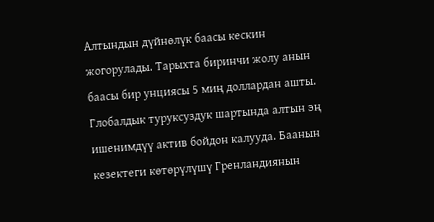Алтындын дүйнөлүк баасы кескин жогорулады. Тарыхта биринчи жолу анын баасы бир унциясы 5 миң доллардан ашты. Глобалдык туруксуздук шартында алтын эң ишенимдүү актив бойдон калууда. Баанын кезектеги көтөрүлүшү Гренландиянын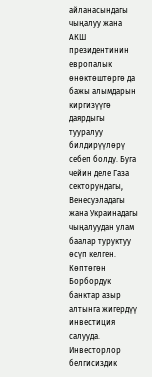айланасындагы чыңалуу жана АКШ президентинин европалык өнөктөштөргө да бажы алымдарын киргизүүгө даярдыгы тууралуу билдирүүлөрү себеп болду. Буга чейин деле Газа секторундагы, Венесуэладагы жана Украинадагы чыңалуудан улам баалар туруктуу өсүп келген. Көптөгөн Борбордук банктар азыр алтынга жигердүү инвестиция салууда. Инвесторлор белгисиздик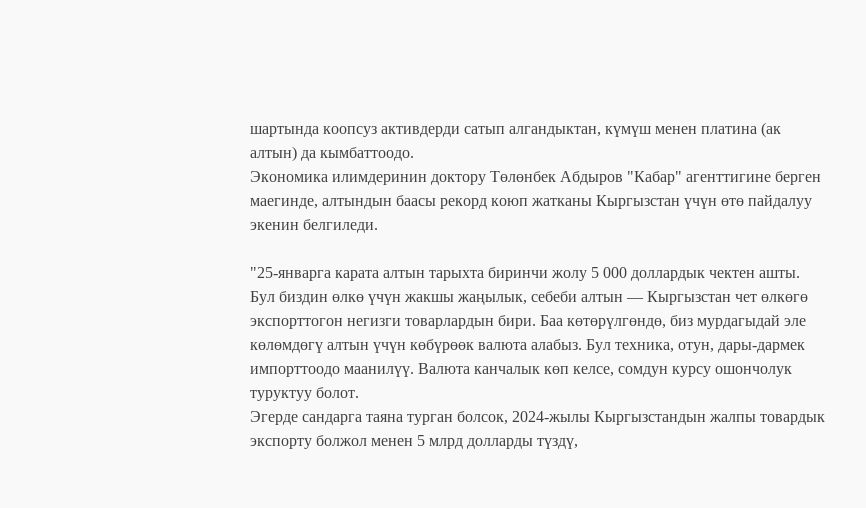шартында коопсуз активдерди сатып алгандыктан, күмүш менен платина (ак алтын) да кымбаттоодо.
Экономика илимдеринин доктору Төлөнбек Абдыров "Кабар" агенттигине берген маегинде, алтындын баасы рекорд коюп жатканы Кыргызстан үчүн өтө пайдалуу экенин белгиледи.

"25-январга карата алтын тарыхта биринчи жолу 5 000 доллардык чектен ашты. Бул биздин өлкө үчүн жакшы жаңылык, себеби алтын — Кыргызстан чет өлкөгө экспорттогон негизги товарлардын бири. Баа көтөрүлгөндө, биз мурдагыдай эле көлөмдөгү алтын үчүн көбүрөөк валюта алабыз. Бул техника, отун, дары-дармек импорттоодо маанилүү. Валюта канчалык көп келсе, сомдун курсу ошончолук туруктуу болот.
Эгерде сандарга таяна турган болсок, 2024-жылы Кыргызстандын жалпы товардык экспорту болжол менен 5 млрд долларды түздү,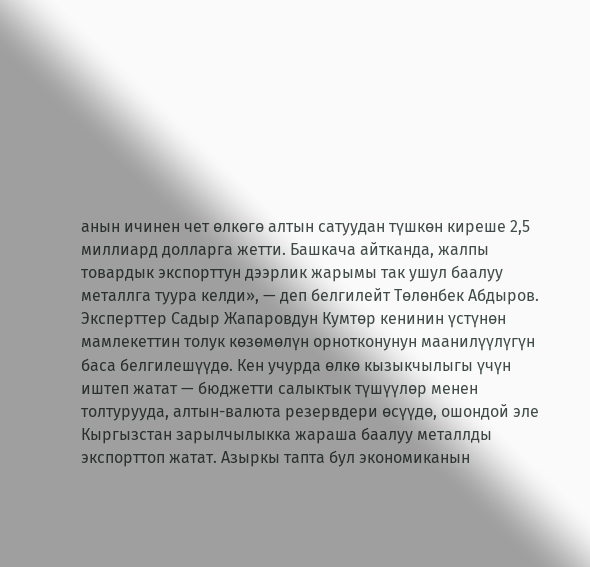анын ичинен чет өлкөгө алтын сатуудан түшкөн киреше 2,5 миллиард долларга жетти. Башкача айтканда, жалпы товардык экспорттун дээрлик жарымы так ушул баалуу металлга туура келди», — деп белгилейт Төлөнбек Абдыров.
Эксперттер Садыр Жапаровдун Кумтөр кенинин үстүнөн мамлекеттин толук көзөмөлүн орнотконунун маанилүүлүгүн баса белгилешүүдө. Кен учурда өлкө кызыкчылыгы үчүн иштеп жатат — бюджетти салыктык түшүүлөр менен толтурууда, алтын-валюта резервдери өсүүдө, ошондой эле Кыргызстан зарылчылыкка жараша баалуу металлды экспорттоп жатат. Азыркы тапта бул экономиканын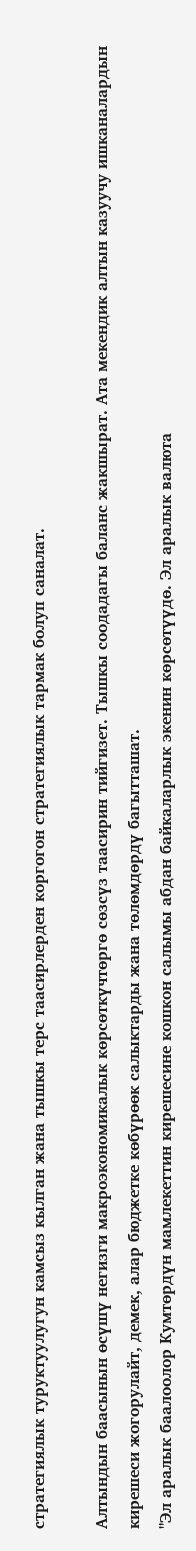стратегиялык туруктуулугун камсыз кылган жана тышкы терс таасирлерден коргогон стратегиялык тармак болуп саналат.

Алтындын баасынын өсүшү негизги макроэкономикалык көрсөткүчтөргө сөзсүз таасирин тийгизет. Тышкы соодадагы баланс жакшырат. Ата мекендик алтын казуучу ишканалардын кирешеси жогорулайт, демек, алар бюджетке көбүрөөк салыктарды жана төлөмдөрдү багытташат.
"Эл аралык баалоолор Кумтөрдүн мамлекеттин кирешесине кошкон салымы абдан байкаларлык экенин көрсөтүүдө. Эл аралык валюта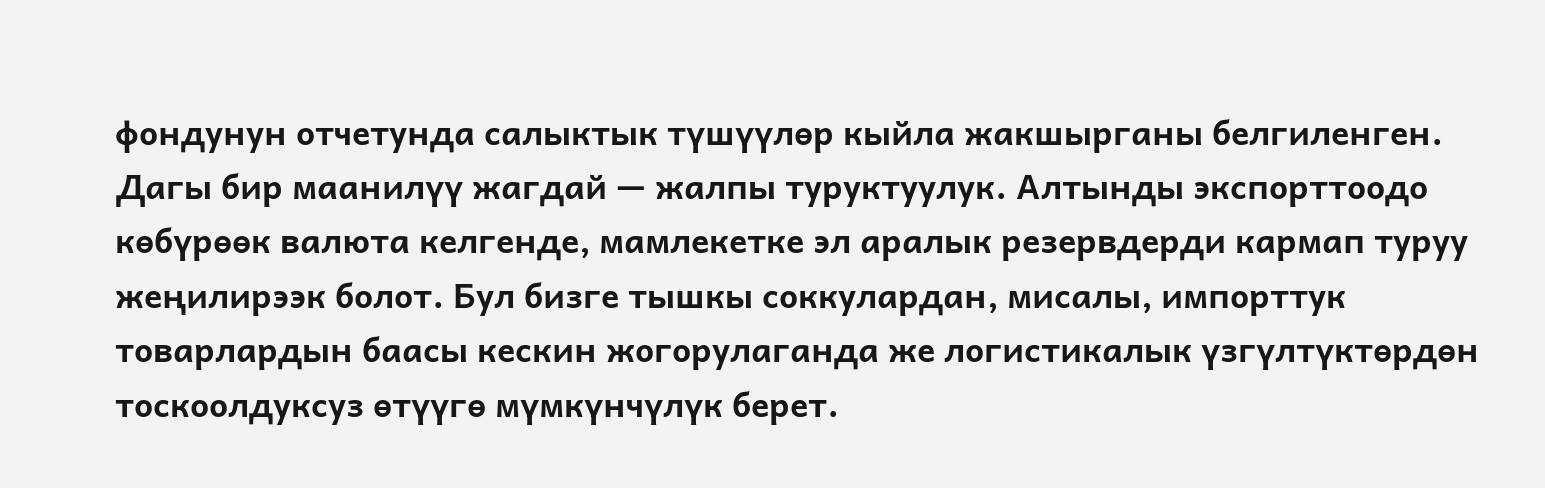фондунун отчетунда салыктык түшүүлөр кыйла жакшырганы белгиленген.
Дагы бир маанилүү жагдай — жалпы туруктуулук. Алтынды экспорттоодо көбүрөөк валюта келгенде, мамлекетке эл аралык резервдерди кармап туруу жеңилирээк болот. Бул бизге тышкы соккулардан, мисалы, импорттук товарлардын баасы кескин жогорулаганда же логистикалык үзгүлтүктөрдөн тоскоолдуксуз өтүүгө мүмкүнчүлүк берет.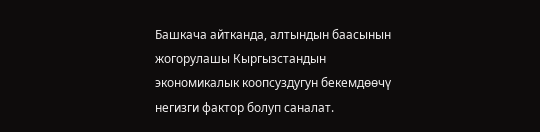Башкача айтканда, алтындын баасынын жогорулашы Кыргызстандын экономикалык коопсуздугун бекемдөөчү негизги фактор болуп саналат.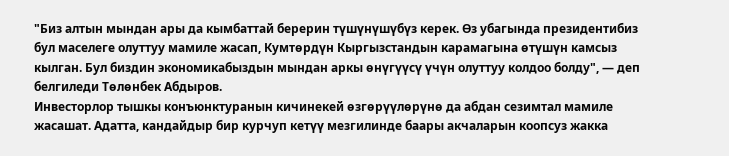"Биз алтын мындан ары да кымбаттай берерин түшүнүшүбүз керек. Өз убагында президентибиз бул маселеге олуттуу мамиле жасап, Кумтөрдүн Кыргызстандын карамагына өтүшүн камсыз кылган. Бул биздин экономикабыздын мындан аркы өнүгүүсү үчүн олуттуу колдоо болду", — деп белгиледи Төлөнбек Абдыров.
Инвесторлор тышкы конъюнктуранын кичинекей өзгөрүүлөрүнө да абдан сезимтал мамиле жасашат. Адатта, кандайдыр бир курчуп кетүү мезгилинде баары акчаларын коопсуз жакка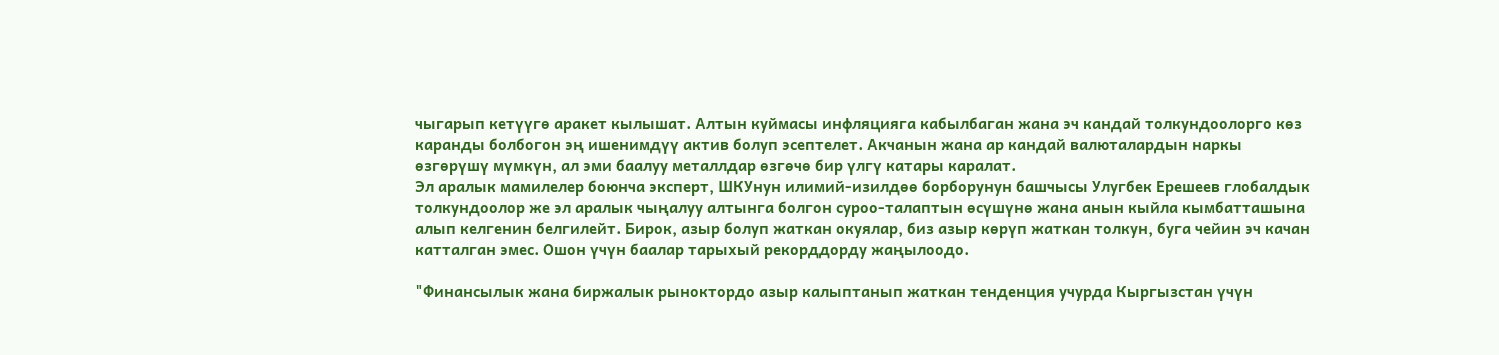чыгарып кетүүгө аракет кылышат. Алтын куймасы инфляцияга кабылбаган жана эч кандай толкундоолорго көз каранды болбогон эң ишенимдүү актив болуп эсептелет. Акчанын жана ар кандай валюталардын наркы өзгөрүшү мүмкүн, ал эми баалуу металлдар өзгөчө бир үлгү катары каралат.
Эл аралык мамилелер боюнча эксперт, ШКУнун илимий-изилдөө борборунун башчысы Улугбек Ерешеев глобалдык толкундоолор же эл аралык чыңалуу алтынга болгон суроо-талаптын өсүшүнө жана анын кыйла кымбатташына алып келгенин белгилейт. Бирок, азыр болуп жаткан окуялар, биз азыр көрүп жаткан толкун, буга чейин эч качан катталган эмес. Ошон үчүн баалар тарыхый рекорддорду жаңылоодо.

"Финансылык жана биржалык рыноктордо азыр калыптанып жаткан тенденция учурда Кыргызстан үчүн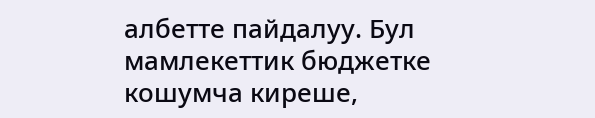албетте пайдалуу. Бул мамлекеттик бюджетке кошумча киреше,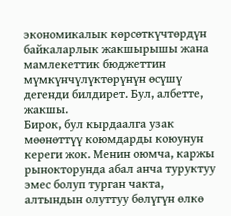экономикалык көрсөткүчтөрдүн байкаларлык жакшырышы жана мамлекеттик бюджеттин мүмкүнчүлүктөрүнүн өсүшү дегенди билдирет. Бул, албетте, жакшы.
Бирок, бул кырдаалга узак мөөнөттүү коюмдарды коюунун кереги жок. Менин оюмча, каржы рынокторунда абал анча туруктуу эмес болуп турган чакта, алтындын олуттуу бөлүгүн өлкө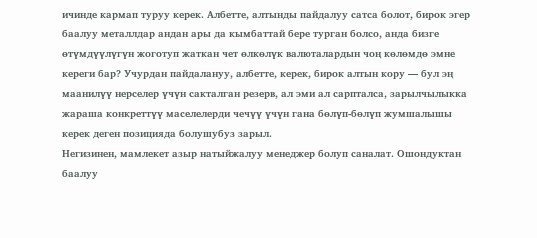ичинде кармап туруу керек. Албетте, алтынды пайдалуу сатса болот, бирок эгер баалуу металлдар андан ары да кымбаттай бере турган болсо, анда бизге өтүмдүүлүгүн жоготуп жаткан чет өлкөлүк валюталардын чоң көлөмдө эмне кереги бар? Учурдан пайдалануу, албетте, керек, бирок алтын кору — бул эң маанилүү нерселер үчүн сакталган резерв, ал эми ал сарпталса, зарылчылыкка жараша конкреттүү маселелерди чечүү үчүн гана бөлүп-бөлүп жумшалышы керек деген позицияда болушубуз зарыл.
Негизинен, мамлекет азыр натыйжалуу менеджер болуп саналат. Ошондуктан баалуу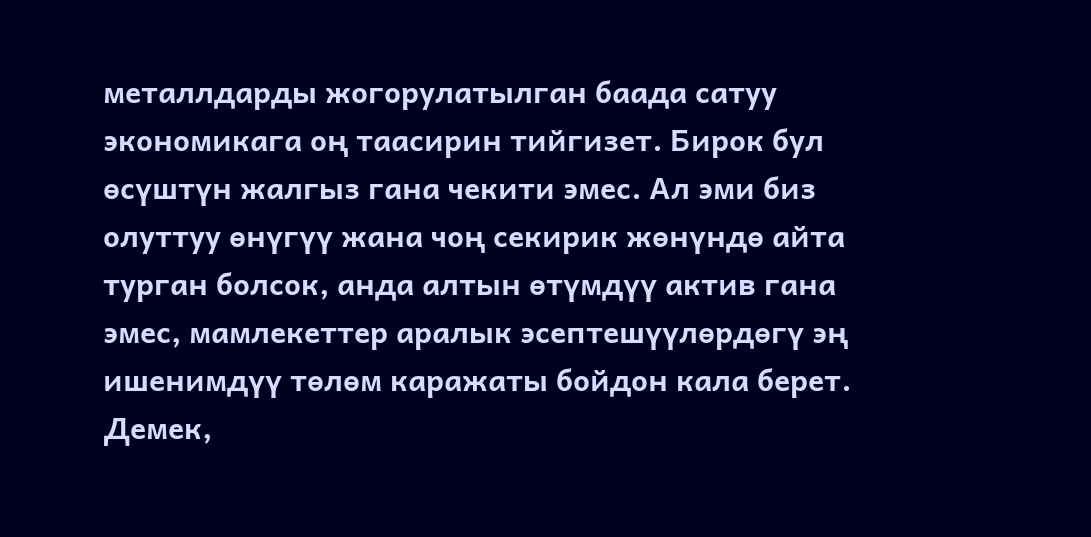металлдарды жогорулатылган баада сатуу экономикага оң таасирин тийгизет. Бирок бул өсүштүн жалгыз гана чекити эмес. Ал эми биз олуттуу өнүгүү жана чоң секирик жөнүндө айта турган болсок, анда алтын өтүмдүү актив гана эмес, мамлекеттер аралык эсептешүүлөрдөгү эң ишенимдүү төлөм каражаты бойдон кала берет. Демек,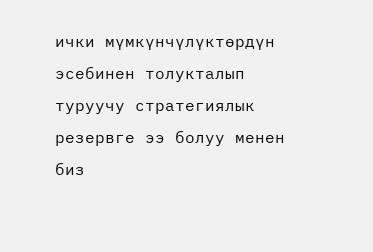ички мүмкүнчүлүктөрдүн эсебинен толукталып туруучу стратегиялык резервге ээ болуу менен биз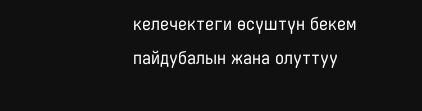келечектеги өсүштүн бекем пайдубалын жана олуттуу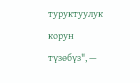туруктуулук корун түзөбүз", —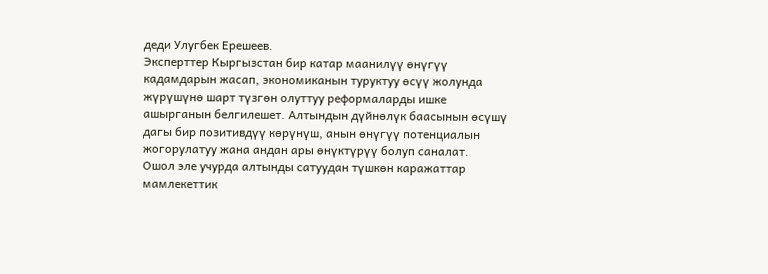деди Улугбек Ерешеев.
Эксперттер Кыргызстан бир катар маанилүү өнүгүү кадамдарын жасап, экономиканын туруктуу өсүү жолунда жүрүшүнө шарт түзгөн олуттуу реформаларды ишке ашырганын белгилешет. Алтындын дүйнөлүк баасынын өсүшү дагы бир позитивдүү көрүнүш, анын өнүгүү потенциалын жогорулатуу жана андан ары өнүктүрүү болуп саналат.
Ошол эле учурда алтынды сатуудан түшкөн каражаттар мамлекеттик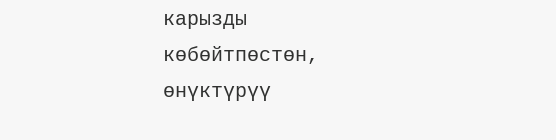карызды көбөйтпөстөн, өнүктүрүү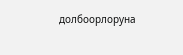долбоорлоруна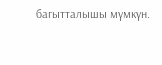багытталышы мүмкүн.